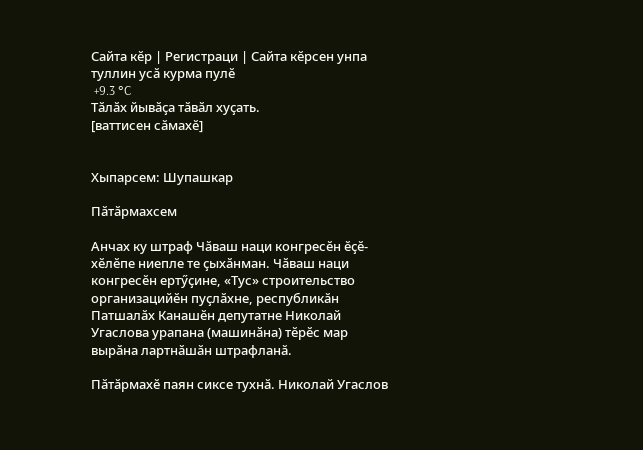Сайта кӗр | Регистраци | Сайта кӗрсен унпа туллин усӑ курма пулӗ
 +9.3 °C
Тӑлӑх йывӑҫа тӑвӑл хуҫать.
[ваттисен сӑмахӗ]


Хыпарсем: Шупашкар

Пӑтӑрмахсем

Анчах ку штраф Чӑваш наци конгресӗн ӗҫӗ-хӗлӗпе ниепле те ҫыхӑнман. Чӑваш наци конгресӗн ертӳҫине, «Тус» строительство организацийӗн пуҫлӑхне, республикӑн Патшалӑх Канашӗн депутатне Николай Угаслова урапана (машинӑна) тӗрӗс мар вырӑна лартнӑшӑн штрафланӑ.

Пӑтӑрмахӗ паян сиксе тухнӑ. Николай Угаслов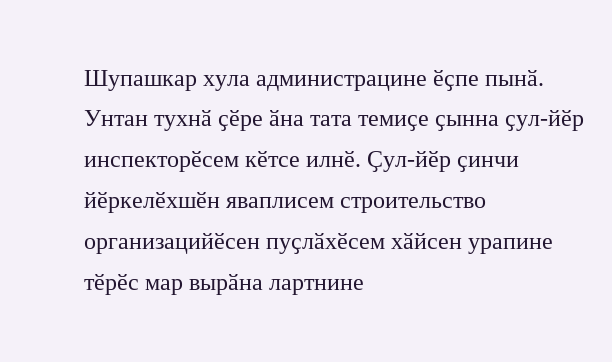Шупашкар хула администрацине ӗҫпе пынӑ. Унтан тухнӑ ҫӗре ӑна тата темиҫе ҫынна ҫул-йӗр инспекторӗсем кӗтсе илнӗ. Ҫул-йӗр ҫинчи йӗркелӗхшӗн яваплисем строительство организацийӗсен пуҫлӑхӗсем хӑйсен урапине тӗрӗс мар вырӑна лартнине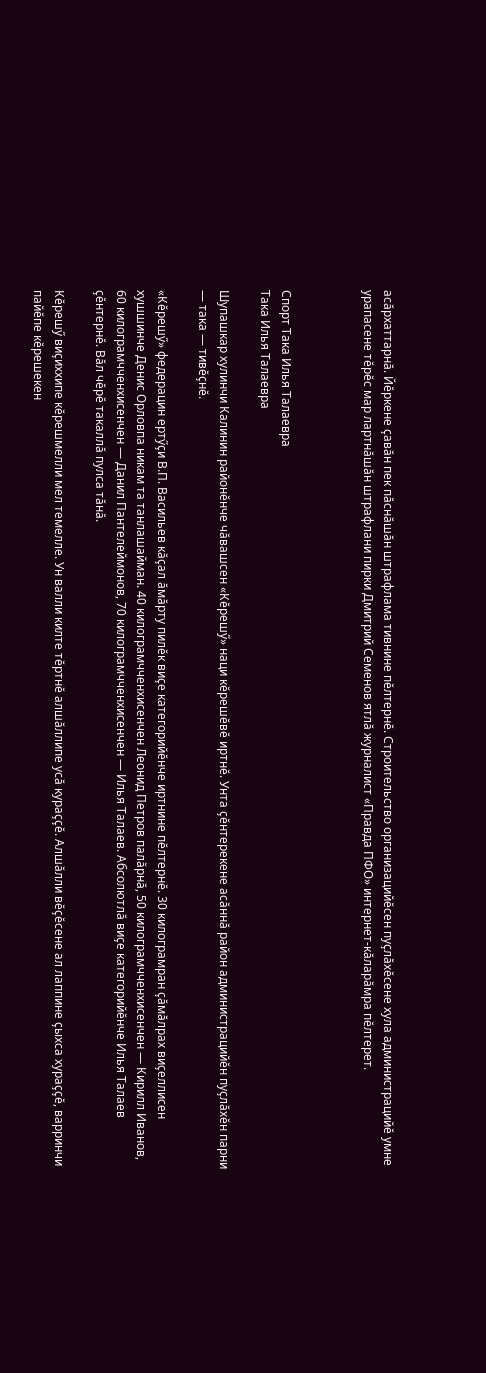асӑрхаттарнӑ. Йӗркене ҫавӑн пек пӑснӑшӑн штрафлама тивнине пӗлтернӗ. Строительство организацийӗсен пуҫлӑхӗсене хула администрацийӗ умне урапасене тӗрӗс мар лартнӑшӑн штрафлани пирки Дмитрий Семенов ятлӑ журналист «Правда ПФО» интернет-кӑларӑмра пӗлтерет.



Спорт Така Илья Талаевра
Така Илья Талаевра

Шупашкар хулинчи Калинин районӗнче чӑвашсен «Кӗрешӳ» наци кӗрешӗвӗ иртнӗ. Унта ҫӗнтерекене асӑннӑ район администрацийӗн пуҫлӑхӗн парни — така — тивӗҫнӗ.

«Кӗрешӳ» федерацин ертӳҫи В.П. Васильев кӑҫал ӑмӑрту пилӗк виҫе категорийӗнче иртнине пӗлтернӗ. 30 килограмран ҫӑмӑлрах виҫеллисен хушшинче Денис Орловпа никам та танлашайман. 40 килограмчченхисенчен Леонид Петров палӑрнӑ, 50 килограмчченхисенчен — Кирилл Иванов, 60 килограмчченхисенчен — Данил Пантелеймонов, 70 килограмчченхисенчен — Илья Талаев. Абсолютлӑ виҫе категорийӗнче Илья Талаев ҫӗнтернӗ. Вӑл чӗрӗ такаллӑ пулса тӑнӑ.

Кӗрешӳ виҫиххипе кӗрешмелли мел темелле. Ун валли килте тӗртнӗ алшӑллипе усӑ кураҫҫӗ. Алшӑлли вӗҫӗсене ал лаппине ҫыхса хураҫҫӗ, варринчи пайӗпе кӗрешекен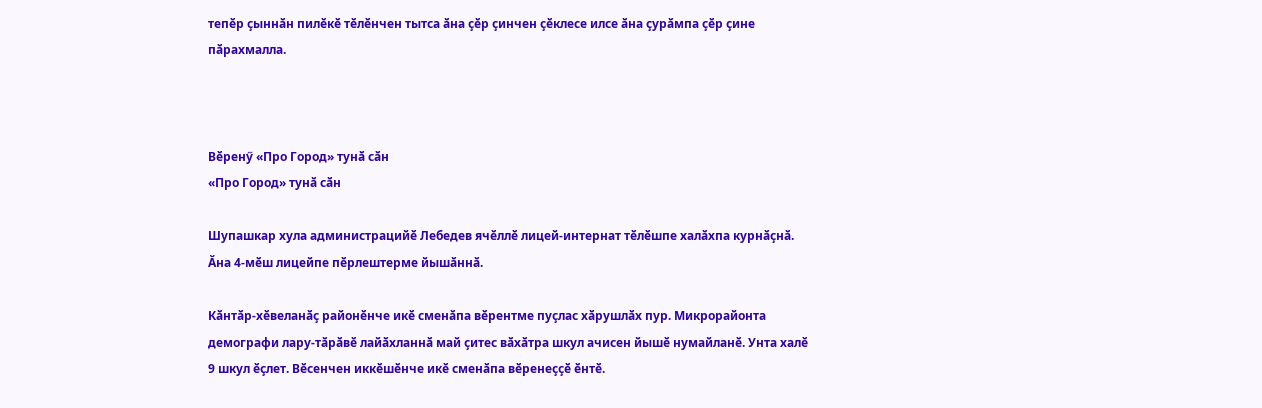тепӗр ҫыннӑн пилӗкӗ тӗлӗнчен тытса ӑна ҫӗр ҫинчен ҫӗклесе илсе ӑна ҫурӑмпа ҫӗр ҫине пӑрахмалла.



Вӗренӳ «Про Город» тунӑ сӑн
«Про Город» тунӑ сӑн

Шупашкар хула администрацийӗ Лебедев ячӗллӗ лицей-интернат тӗлӗшпе халӑхпа курнӑҫнӑ. Ӑна 4-мӗш лицейпе пӗрлештерме йышӑннӑ.

Кӑнтӑр-хӗвеланӑҫ районӗнче икӗ сменӑпа вӗрентме пуҫлас хӑрушлӑх пур. Микрорайонта демографи лару-тӑрӑвӗ лайӑхланнӑ май ҫитес вӑхӑтра шкул ачисен йышӗ нумайланӗ. Унта халӗ 9 шкул ӗҫлет. Вӗсенчен иккӗшӗнче икӗ сменӑпа вӗренеҫҫӗ ӗнтӗ.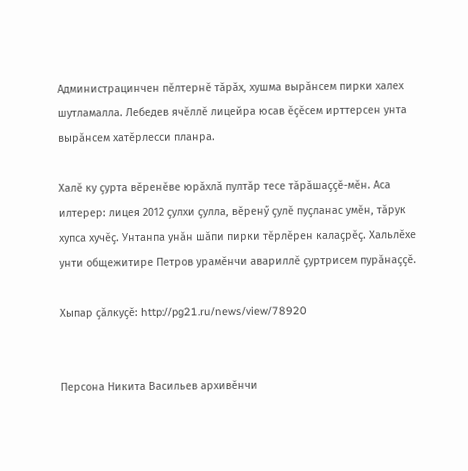Администрацинчен пӗлтернӗ тӑрӑх, хушма вырӑнсем пирки халех шутламалла. Лебедев ячӗллӗ лицейра юсав ӗҫӗсем ирттерсен унта вырӑнсем хатӗрлесси планра.

Халӗ ку ҫурта вӗренӗве юрӑхлӑ пултӑр тесе тӑрӑшаҫҫӗ-мӗн. Аса илтерер: лицея 2012 ҫулхи ҫулла, вӗренӳ ҫулӗ пуҫланас умӗн, тӑрук хупса хучӗҫ. Унтанпа унӑн шӑпи пирки тӗрлӗрен калаҫрӗҫ. Хальлӗхе унти общежитире Петров урамӗнчи авариллӗ ҫуртрисем пурӑнаҫҫӗ.

Хыпар ҫӑлкуҫӗ: http://pg21.ru/news/view/78920


Персона Никита Васильев архивӗнчи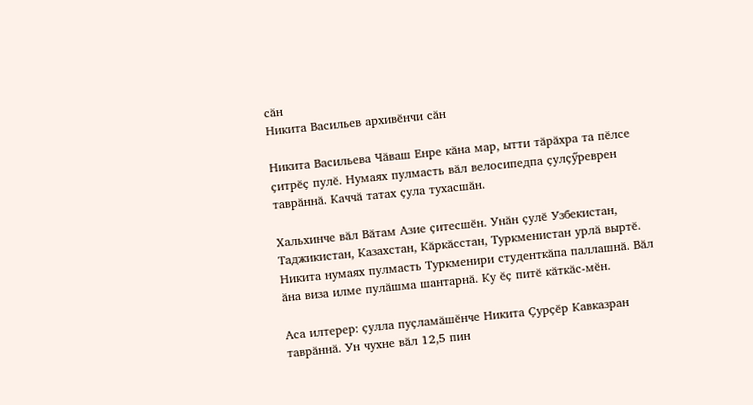сӑн
Никита Васильев архивӗнчи сӑн

Никита Васильева Чӑваш Енре кӑна мар, ытти тӑрӑхра та пӗлсе ҫитрӗҫ пулӗ. Нумаях пулмасть вӑл велосипедпа ҫулҫӳреврен таврӑннӑ. Каччӑ татах ҫула тухасшӑн.

Хальхинче вӑл Вӑтам Азие ҫитесшӗн. Унӑн ҫулӗ Узбекистан, Таджикистан, Казахстан, Кӑркӑсстан, Туркменистан урлӑ выртӗ. Никита нумаях пулмасть Туркменири студенткӑпа паллашнӑ. Вӑл ӑна виза илме пулӑшма шантарнӑ. Ку ӗҫ питӗ кӑткӑс-мӗн.

Аса илтерер: ҫулла пуҫламӑшӗнче Никита Ҫурҫӗр Кавказран таврӑннӑ. Ун чухне вӑл 12,5 пин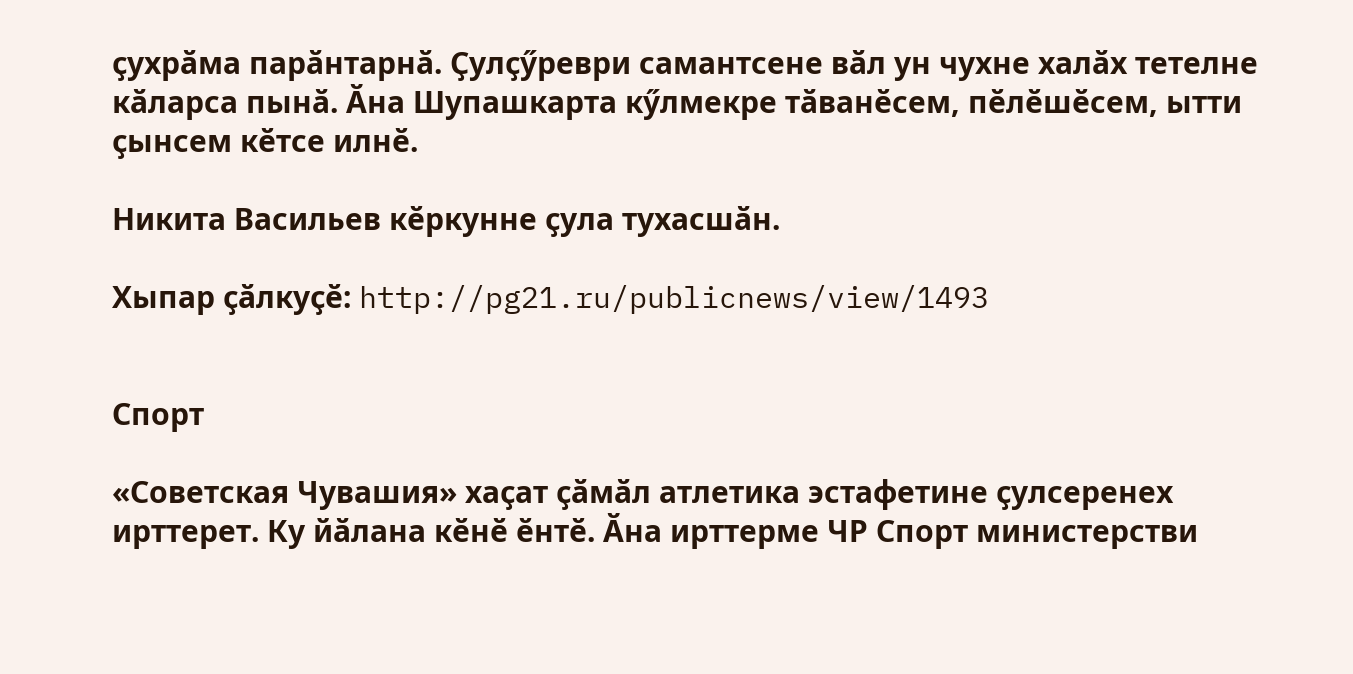ҫухрӑма парӑнтарнӑ. Ҫулҫӳреври самантсене вӑл ун чухне халӑх тетелне кӑларса пынӑ. Ӑна Шупашкарта кӳлмекре тӑванӗсем, пӗлӗшӗсем, ытти ҫынсем кӗтсе илнӗ.

Никита Васильев кӗркунне ҫула тухасшӑн.

Хыпар ҫӑлкуҫӗ: http://pg21.ru/publicnews/view/1493


Спорт

«Советская Чувашия» хаҫат ҫӑмӑл атлетика эстафетине ҫулсеренех ирттерет. Ку йӑлана кӗнӗ ӗнтӗ. Ӑна ирттерме ЧР Спорт министерстви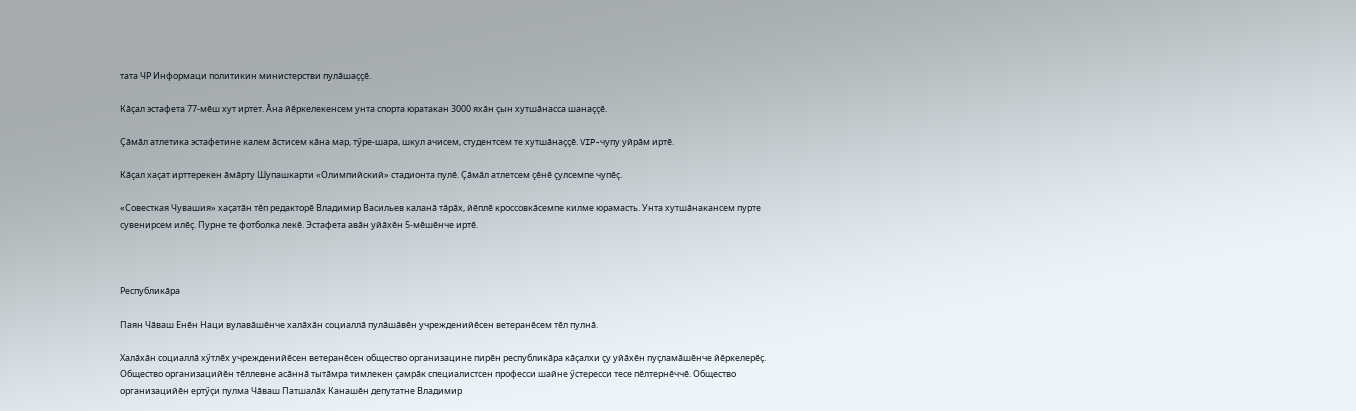тата ЧР Информаци политикин министерстви пулӑшаҫҫӗ.

Кӑҫал эстафета 77-мӗш хут иртет. Ӑна йӗркелекенсем унта спорта юратакан 3000 яхӑн ҫын хутшӑнасса шанаҫҫӗ.

Ҫӑмӑл атлетика эстафетине калем ӑстисем кӑна мар, тӳре-шара, шкул ачисем, студентсем те хутшӑнаҫҫӗ. VIP-чупу уйрӑм иртӗ.

Кӑҫал хаҫат ирттерекен ӑмӑрту Шупашкарти «Олимпийский» стадионта пулӗ. Ҫӑмӑл атлетсем ҫӗнӗ ҫулсемпе чупӗҫ.

«Совесткая Чувашия» хаҫатӑн тӗп редакторӗ Владимир Васильев каланӑ тӑрӑх, йӗплӗ кроссовкӑсемпе килме юрамасть. Унта хутшӑнакансем пурте сувенирсем илӗҫ. Пурне те фотболка лекӗ. Эстафета авӑн уйӑхӗн 5-мӗшӗнче иртӗ.



Республикӑра

Паян Чӑваш Енӗн Наци вулавӑшӗнче халӑхӑн социаллӑ пулӑшӑвӗн учрежденийӗсен ветеранӗсем тӗл пулнӑ.

Халӑхӑн социаллӑ хӳтлӗх учрежденийӗсен ветеранӗсен общество организацине пирӗн республикӑра кӑҫалхи ҫу уйӑхӗн пуҫламӑшӗнче йӗркелерӗҫ. Общество организацийӗн тӗллевне асӑннӑ тытӑмра тимлекен ҫамрӑк специалистсен професси шайне ӳстересси тесе пӗлтернӗччӗ. Общество организацийӗн ертӳҫи пулма Чӑваш Патшалӑх Канашӗн депутатне Владимир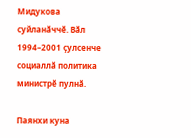Мидукова суйланӑччӗ. Вӑл 1994–2001 ҫулсенче социаллӑ политика министрӗ пулнӑ.

Паянхи куна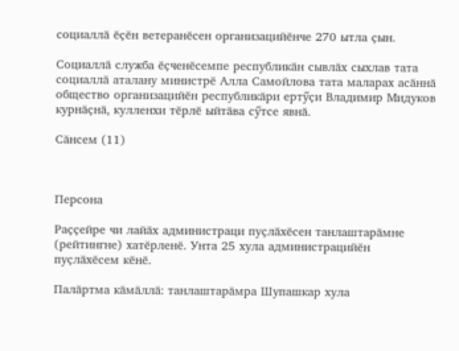социаллӑ ӗҫӗн ветеранӗсен организацийӗнче 270 ытла ҫын.

Социаллӑ служба ӗҫченӗсемпе республикӑн сывлӑх сыхлав тата социаллӑ аталану министрӗ Алла Самойлова тата маларах асӑннӑ общество организацийӗн республикӑри ертӳҫи Владимир Мидуков курнӑҫнӑ, кулленхи тӗрлӗ ыйтӑва сӳтсе явнӑ.

Сӑнсем (11)



Персона

Раҫҫейре чи лайӑх администраци пуҫлӑхӗсен танлаштарӑмне (рейтингне) хатӗрленӗ. Унта 25 хула администрацийӗн пуҫлӑхӗсем кӗнӗ.

Палӑртма кӑмӑллӑ: танлаштарӑмра Шупашкар хула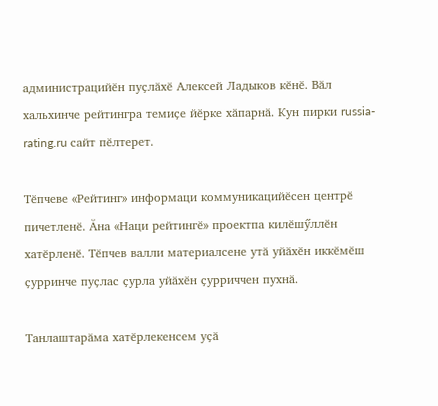администрацийӗн пуҫлӑхӗ Алексей Ладыков кӗнӗ. Вӑл хальхинче рейтингра темиҫе йӗрке хӑпарнӑ. Кун пирки russia-rating.ru сайт пӗлтерет.

Тӗпчеве «Рейтинг» информаци коммуникацийӗсен центрӗ пичетленӗ. Ӑна «Наци рейтингӗ» проектпа килӗшӳллӗн хатӗрленӗ. Тӗпчев валли материалсене утӑ уйӑхӗн иккӗмӗш ҫурринче пуҫлас ҫурла уйӑхӗн ҫурриччен пухнӑ.

Танлаштарӑма хатӗрлекенсем уҫӑ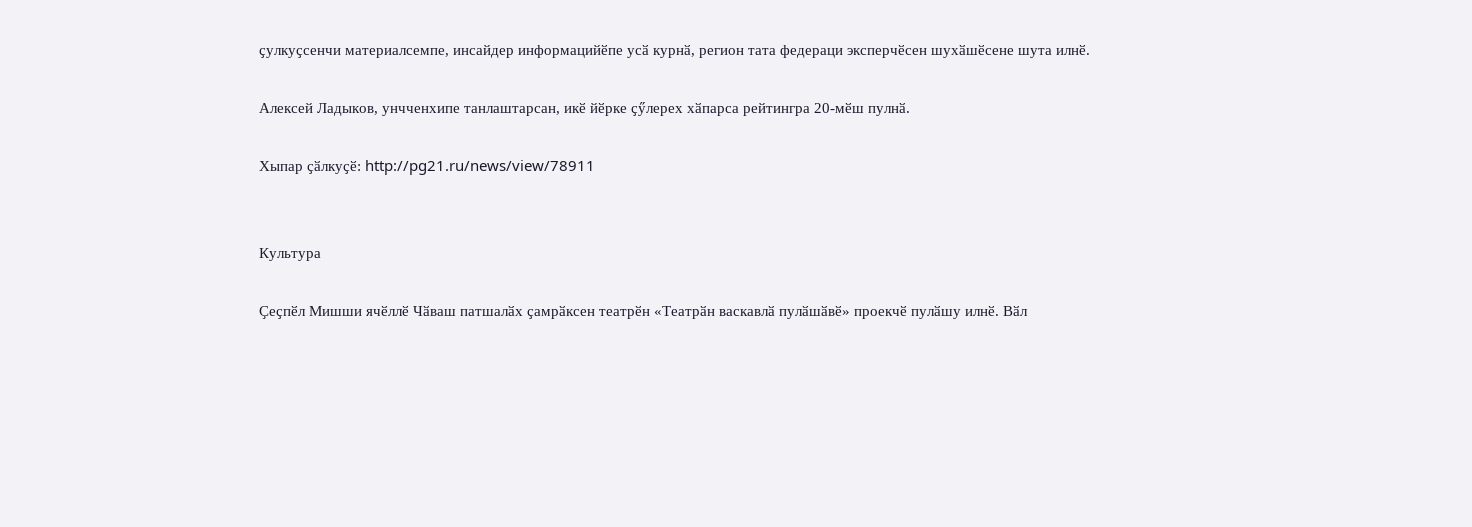ҫулкуҫсенчи материалсемпе, инсайдер информацийӗпе усӑ курнӑ, регион тата федераци эксперчӗсен шухӑшӗсене шута илнӗ.

Алексей Ладыков, унчченхипе танлаштарсан, икӗ йӗрке ҫӳлерех хӑпарса рейтингра 20-мӗш пулнӑ.

Хыпар ҫӑлкуҫӗ: http://pg21.ru/news/view/78911


Культура

Ҫеҫпӗл Мишши ячӗллӗ Чӑваш патшалӑх ҫамрӑксен театрӗн «Театрӑн васкавлӑ пулӑшӑвӗ» проекчӗ пулӑшу илнӗ. Вӑл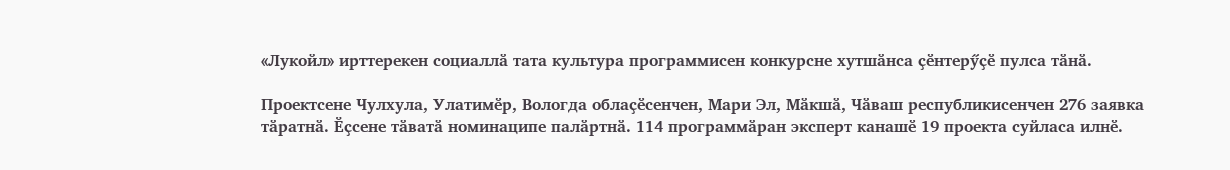«Лукойл» ирттерекен социаллӑ тата культура программисен конкурсне хутшӑнса ҫӗнтерӳҫӗ пулса тӑнӑ.

Проектсене Чулхула, Улатимӗр, Вологда облаҫӗсенчен, Мари Эл, Мӑкшӑ, Чӑваш республикисенчен 276 заявка тӑратнӑ. Ӗҫсене тӑватӑ номинаципе палӑртнӑ. 114 программӑран эксперт канашӗ 19 проекта суйласа илнӗ.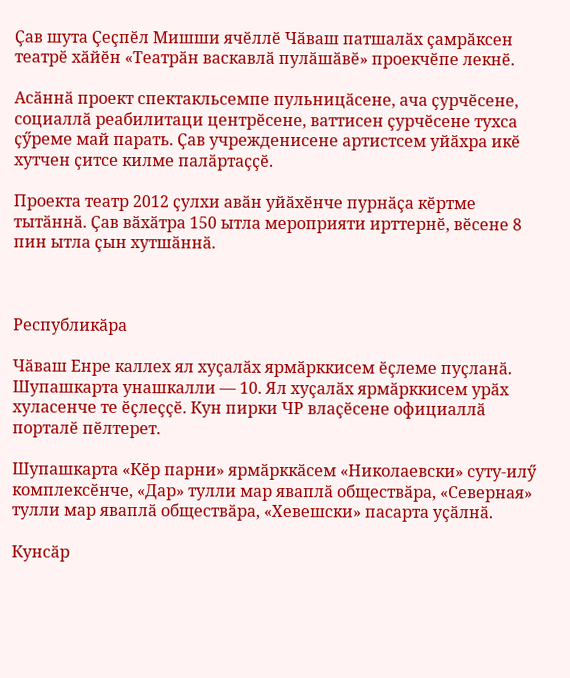Ҫав шута Ҫеҫпӗл Мишши ячӗллӗ Чӑваш патшалӑх ҫамрӑксен театрӗ хӑйӗн «Театрӑн васкавлӑ пулӑшӑвӗ» проекчӗпе лекнӗ.

Асӑннӑ проект спектакльсемпе пульницӑсене, ача ҫурчӗсене, социаллӑ реабилитаци центрӗсене, ваттисен ҫурчӗсене тухса ҫӳреме май парать. Ҫав учрежденисене артистсем уйӑхра икӗ хутчен ҫитсе килме палӑртаҫҫӗ.

Проекта театр 2012 ҫулхи авӑн уйӑхӗнче пурнӑҫа кӗртме тытӑннӑ. Ҫав вӑхӑтра 150 ытла мероприяти ирттернӗ, вӗсене 8 пин ытла ҫын хутшӑннӑ.



Республикӑра

Чӑваш Енре каллех ял хуҫалӑх ярмӑрккисем ӗҫлеме пуҫланӑ. Шупашкарта унашкалли — 10. Ял хуҫалӑх ярмӑрккисем урӑх хуласенче те ӗҫлеҫҫӗ. Кун пирки ЧР влаҫӗсене официаллӑ порталӗ пӗлтерет.

Шупашкарта «Кӗр парни» ярмӑрккӑсем «Николаевски» суту-илӳ комплексӗнче, «Дар» тулли мар яваплӑ обществӑра, «Северная» тулли мар яваплӑ обществӑра, «Хевешски» пасарта уҫӑлнӑ.

Кунсӑр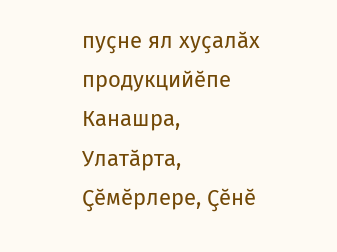пуҫне ял хуҫалӑх продукцийӗпе Канашра, Улатӑрта, Ҫӗмӗрлере, Ҫӗнӗ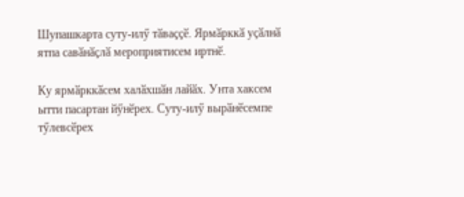Шупашкарта суту-илӳ тӑваҫҫӗ. Ярмӑрккӑ уҫӑлнӑ ятпа савӑнӑҫлӑ мероприятисем иртнӗ.

Ку ярмӑрккӑсем халӑхшӑн лайӑх. Унта хаксем ытти пасартан йӳнӗрех. Суту-илӳ вырӑнӗсемпе тӳлевсӗрех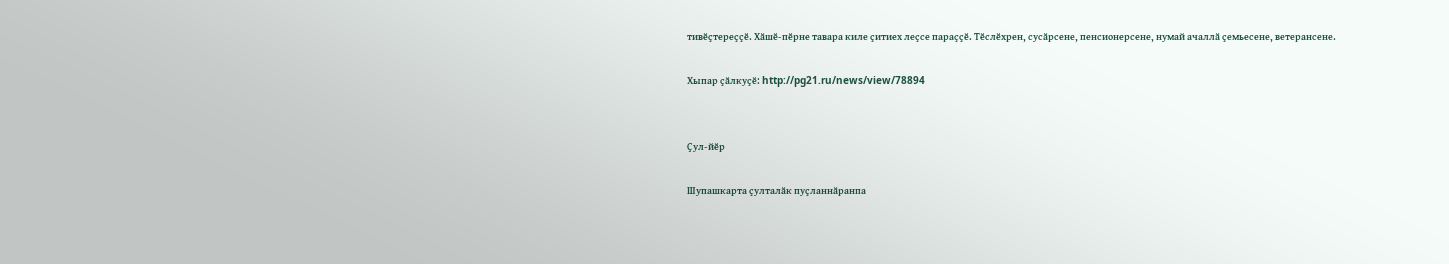тивӗҫтереҫҫӗ. Хӑшӗ-пӗрне тавара киле ҫитиех леҫсе параҫҫӗ. Тӗслӗхрен, сусӑрсене, пенсионерсене, нумай ачаллӑ ҫемьесене, ветерансене.

Хыпар ҫӑлкуҫӗ: http://pg21.ru/news/view/78894


Ҫул-йӗр

Шупашкарта ҫулталӑк пуҫланнӑранпа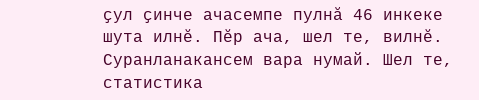ҫул ҫинче ачасемпе пулнӑ 46 инкеке шута илнӗ. Пӗр ача, шел те, вилнӗ. Суранланакансем вара нумай. Шел те, статистика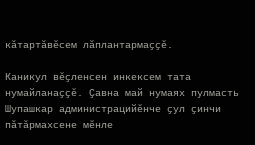кӑтартӑвӗсем лӑплантармаҫҫӗ.

Каникул вӗҫленсен инкексем тата нумайланаҫҫӗ. Ҫавна май нумаях пулмасть Шупашкар администрацийӗнче ҫул ҫинчи пӑтӑрмахсене мӗнле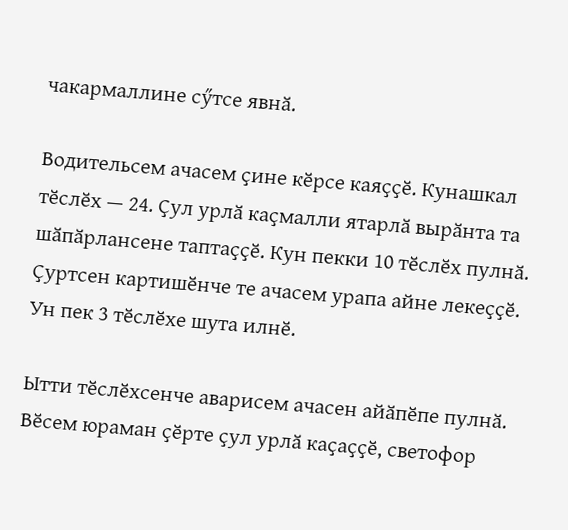чакармаллине сӳтсе явнӑ.

Водительсем ачасем ҫине кӗрсе каяҫҫӗ. Кунашкал тӗслӗх — 24. Ҫул урлӑ каҫмалли ятарлӑ вырӑнта та шӑпӑрлансене таптаҫҫӗ. Кун пекки 10 тӗслӗх пулнӑ. Ҫуртсен картишӗнче те ачасем урапа айне лекеҫҫӗ. Ун пек 3 тӗслӗхе шута илнӗ.

Ытти тӗслӗхсенче аварисем ачасен айӑпӗпе пулнӑ. Вӗсем юраман ҫӗрте ҫул урлӑ каҫаҫҫӗ, светофор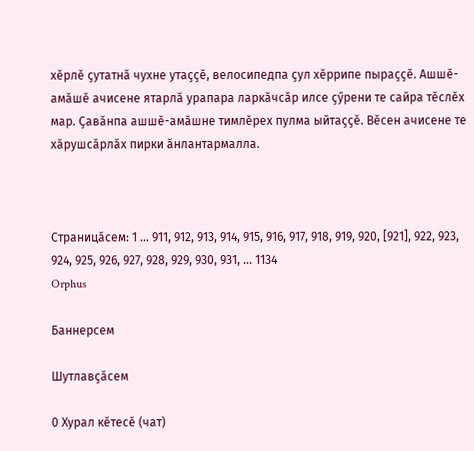хӗрлӗ ҫутатнӑ чухне утаҫҫӗ, велосипедпа ҫул хӗррипе пыраҫҫӗ. Ашшӗ-амӑшӗ ачисене ятарлӑ урапара ларкӑчсӑр илсе ҫӳрени те сайра тӗслӗх мар. Ҫавӑнпа ашшӗ-амӑшне тимлӗрех пулма ыйтаҫҫӗ. Вӗсен ачисене те хӑрушсӑрлӑх пирки ӑнлантармалла.



Страницӑсем: 1 ... 911, 912, 913, 914, 915, 916, 917, 918, 919, 920, [921], 922, 923, 924, 925, 926, 927, 928, 929, 930, 931, ... 1134
Orphus

Баннерсем

Шутлавҫӑсем

0 Хурал кӗтесӗ (чат)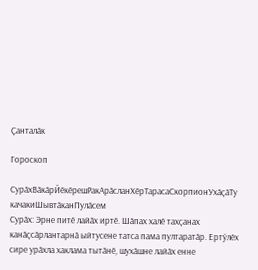Ҫанталӑк

Гороскоп

СурӑхВӑкӑрЙӗкӗрешРакАрӑсланХӗрТарасаСкорпионУхӑҫӑТу качакиШывтӑканПулӑсем
Сурӑх: Эрне питӗ лайӑх иртӗ. Шӑпах халӗ тахҫанах канӑҫсӑрлантарнӑ ыйтусене татса пама пултаратӑр. Ертӳлӗх сире урӑхла хаклама тытӑнӗ, шухӑшне лайӑх енне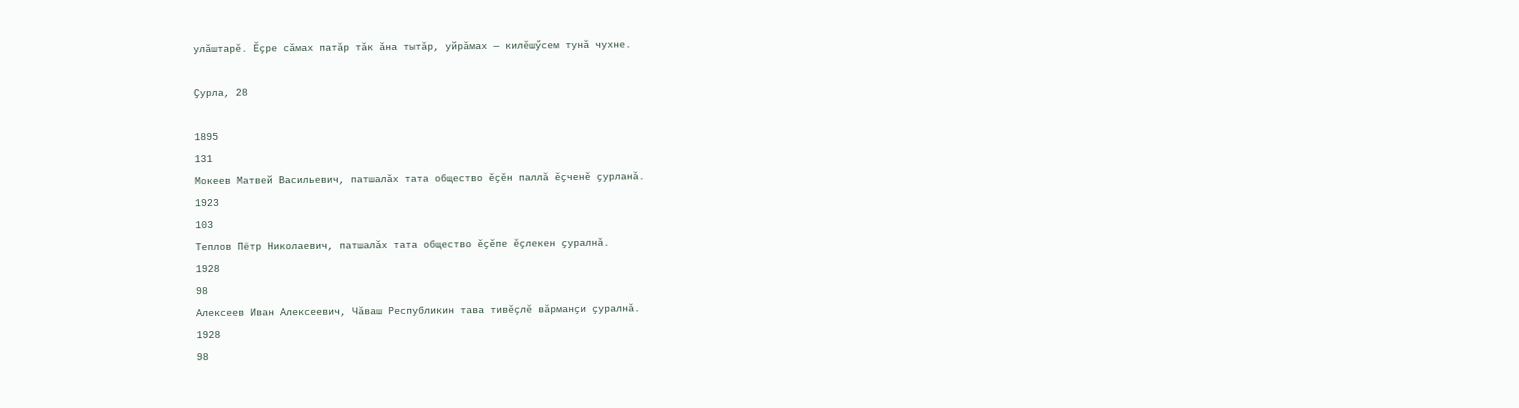улӑштарӗ. Ӗҫре сӑмах патӑр тӑк ӑна тытӑр, уйрӑмах — килӗшӳсем тунӑ чухне.

Ҫурла, 28

1895
131
Мокеев Матвей Васильевич, патшалӑх тата общество ӗҫӗн паллӑ ӗҫченӗ ҫурланӑ.
1923
103
Теплов Пётр Николаевич, патшалӑх тата общество ӗҫӗпе ӗҫлекен ҫуралнӑ.
1928
98
Алексеев Иван Алексеевич, Чӑваш Республикин тава тивӗҫлӗ вӑрманҫи ҫуралнӑ.
1928
98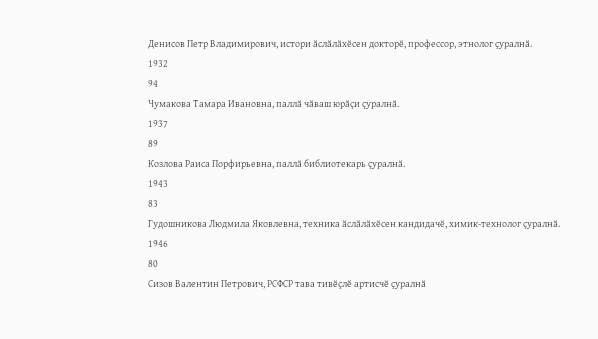Денисов Петр Владимирович, истори ӑслӑлӑхӗсен докторӗ, профессор, этнолог ҫуралнӑ.
1932
94
Чумакова Тамара Ивановна, паллӑ чӑваш юрӑҫи ҫуралнӑ.
1937
89
Козлова Раиса Порфирьевна, паллӑ библиотекарь ҫуралнӑ.
1943
83
Гудошникова Людмила Яковлевна, техника ӑслӑлӑхӗсен кандидачӗ, химик-технолог ҫуралнӑ.
1946
80
Сизов Валентин Петрович, РСФСР тава тивӗҫлӗ артисчӗ ҫуралнӑ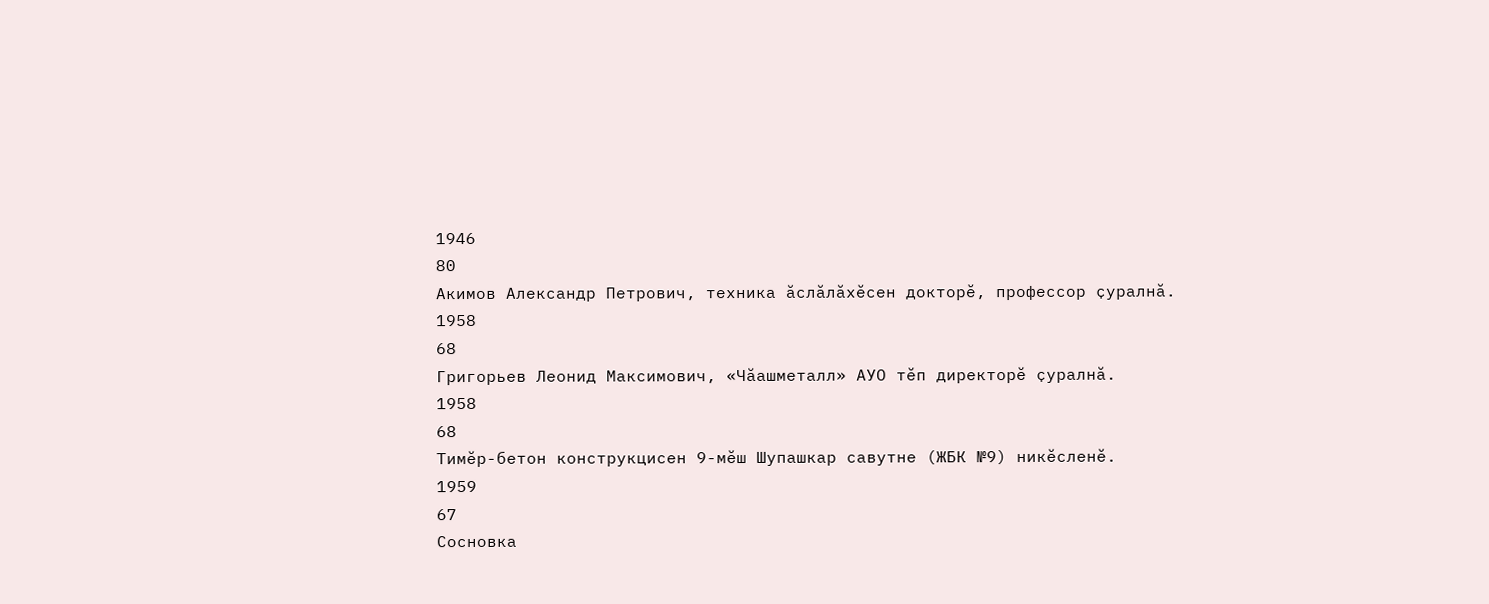1946
80
Акимов Александр Петрович, техника ӑслӑлӑхӗсен докторӗ, профессор ҫуралнӑ.
1958
68
Григорьев Леонид Максимович, «Чӑашметалл» АУО тӗп директорӗ ҫуралнӑ.
1958
68
Тимӗр-бетон конструкцисен 9-мӗш Шупашкар савутне (ЖБК №9) никӗсленӗ.
1959
67
Сосновка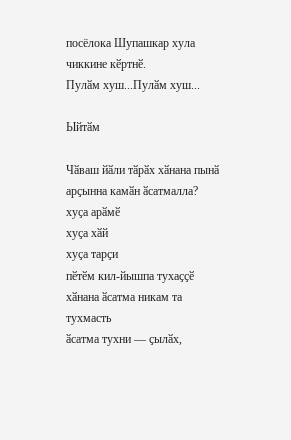посёлока Шупашкар хула чиккине кӗртнӗ.
Пулӑм хуш...Пулӑм хуш...

Ыйтӑм

Чӑваш йӑли тӑрӑх хӑнана пынӑ арҫынна камӑн ӑсатмалла?
хуҫа арӑмӗ
хуҫа хӑй
хуҫа тарҫи
пӗтӗм кил-йышпа тухаҫҫӗ
хӑнана ӑсатма никам та тухмасть
ӑсатма тухни — ҫылӑх,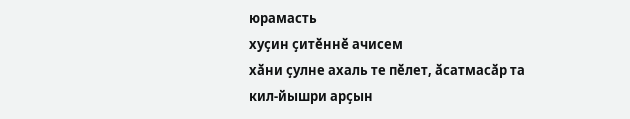юрамасть
хуҫин ҫитӗннӗ ачисем
хӑни ҫулне ахаль те пӗлет, ӑсатмасӑр та
кил-йышри арҫын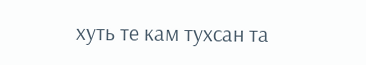хуть те кам тухсан та